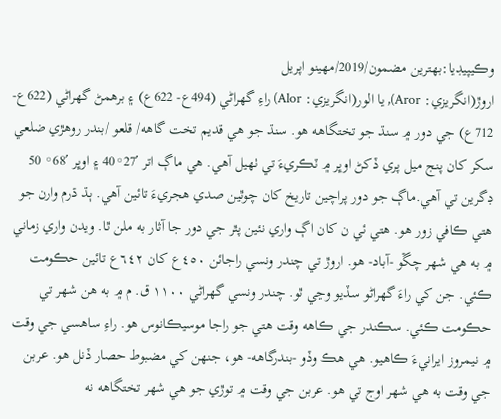وڪيپيڊيا:بهترين مضمون/2019/مهينو اپريل
اروڙ(انگريزي: Aror), يا الور(انگريزي: Alor) راءِ گهراڻي (494ع- 622ع) ۽ برهمڻ گهراڻي (622ع- 712ع) جي دور ۾ سنڌ جو تختگاهه ھو. سنڌ جو هي قديم تخت گاهه/ قلعو /بندر روھڙي ضلعي سکر کان پنج ميل پري ڏکڻ اوڀر ۾ ٽڪريءَ تي ٺهيل آهي. ھي ماڳ اتر ′27◦40 ۽ اوڀر ′68◦ 50 ڊگرين تي آهي.ماڳ جو دور پراچين تاريخ کان چوٿين صدي ھجريءَ تائين آهي. ٻڌ ڌرم وارن جو ھتي ڪافي زور ھو. هتي ئي ن کان اڳ واري نئين پٿر جي دور جا آثار به ملن ٿا. ويدن واري زماني ۾ به ھي شھر چڱو -آباد- ھو. اروڙ تي چندر ونسي راجائن ٤٥٠ع کان ٦٤٢ع تائين حڪومت ڪئي. جن کي راءَ گھراڻو سڏيو وڃي ٿو. چندر ونسي گھراڻي ١١٠٠ ق. م ۾ به ھن شھر تي حڪومت ڪئي. سڪندر جي ڪاهه وقت ھتي جو راجا موسيڪانوس ھو. راءِ ساھسي جي وقت ۾ نيمروز ايرانيءَ ڪاھيو. ھي ھڪ وڏو -بندرگاهه- ھو، جنھن کي مضبوط حصار ڏنل ھو. عربن جي وقت به ھي شھر اوج تي ھو. عربن جي وقت ۾ توڙي جو ھي شھر تختگاهه نه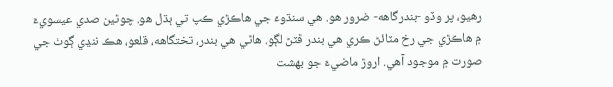رھيو، پر وڏو -بندرگاهه- ضرور ھو. ھي سنڌوءَ جي ھاڪڙي ڪپ تي ٻڌل ھو. چوٿين صدي عيسويءَ ۾ ھاڪڙي جي رخ مٽائڻ ڪري ھي بندر ڦٽڻ لڳو. ھاڻي ھي بندر، تختگاهه، قلعو، ھڪ ننڍي ڳوٺ جي صورت ۾ موجود آھي. اروڙ ماضيءَ جو بهشت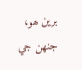برين ھو، جنھن جي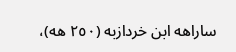ساراهه ابن خردازبه (٢٥٠ هه)،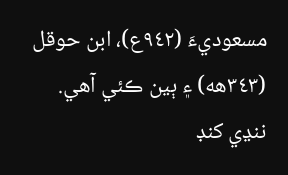مسعوديءَ (٩٤٢ع)، ابن حوقل (٣٤٣هه) ۽ ٻين ڪئي آھي. ننڍي کنڊ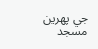جي پھرين مسجد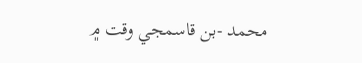محمد -بن قاسمجي وقت ۾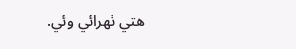ھتي ٺھرائي وئي.